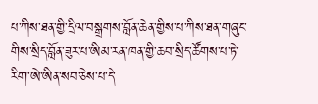པ་ཀིས་ཐན་གྱི་དྲིལ་བསྒྲགས་བློན་ཆེན་གྱིས་པ་ཀིས་ཐན་གཞུང་གིས་སྲིད་བློན་ཟུར་པ་ཨིམ་རན་ཁན་གྱི་ཆབ་སྲིད་ཚོགས་པ་ཏེ་རིག་ཨེ་ཨིན་སབ་ཅེས་པ་དེ་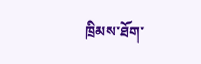ཁྲིམས་ཐོག་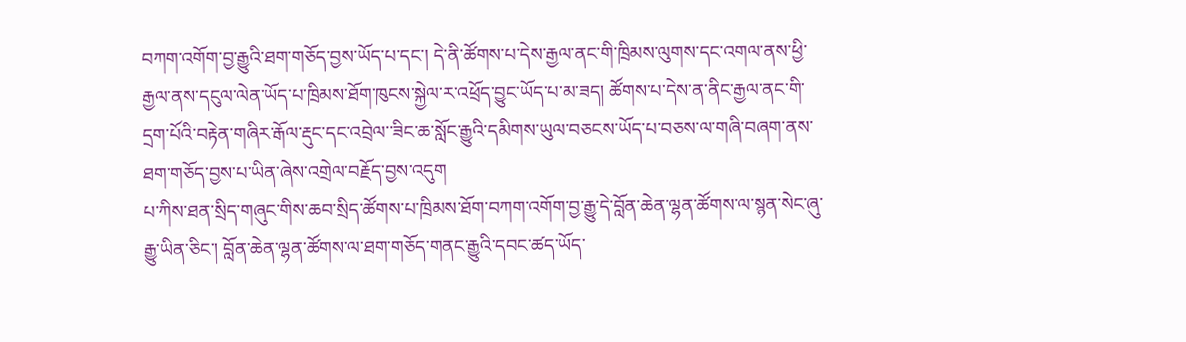བཀག་འགོག་བྱ་རྒྱུའི་ཐག་གཅོད་བྱས་ཡོད་པ་དང་། དེ་ནི་ཚོགས་པ་དེས་རྒྱལ་ནང་གི་ཁྲིམས་ལུགས་དང་འགལ་ནས་ཕྱི་རྒྱལ་ནས་དངུལ་ལེན་ཡོད་པ་ཁྲིམས་ཐོག་ཁུངས་སྐྱེལ་ར་འཕྲོད་བྱུང་ཡོད་པ་མ་ཟད། ཚོགས་པ་དེས་ན་ནིང་རྒྱལ་ནང་གི་དྲག་པོའི་བརྟེན་གཞིར་རྒོལ་རྡུང་དང་འབྲེལ་་ཟིང་ཆ་སློང་རྒྱུའི་དམིགས་ཡུལ་བཅངས་ཡོད་པ་བཅས་ལ་གཞི་བཞག་ནས་ཐག་གཅོད་བྱས་པ་ཡིན་ཞེས་འགྲེལ་བརྗོད་བྱས་འདུག
པ་ཀིས་ཐན་སྲིད་གཞུང་གིས་ཆབ་སྲིད་ཚོགས་པ་ཁྲིམས་ཐོག་བཀག་འགོག་བྱ་རྒྱུ་དེ་བློན་ཆེན་ལྷན་ཚོགས་ལ་སྙན་སེང་ཞུ་རྒྱུ་ཡིན་ཅིང་། བློན་ཆེན་ལྷན་ཚོགས་ལ་ཐག་གཅོད་གནང་རྒྱུའི་དབང་ཚད་ཡོད་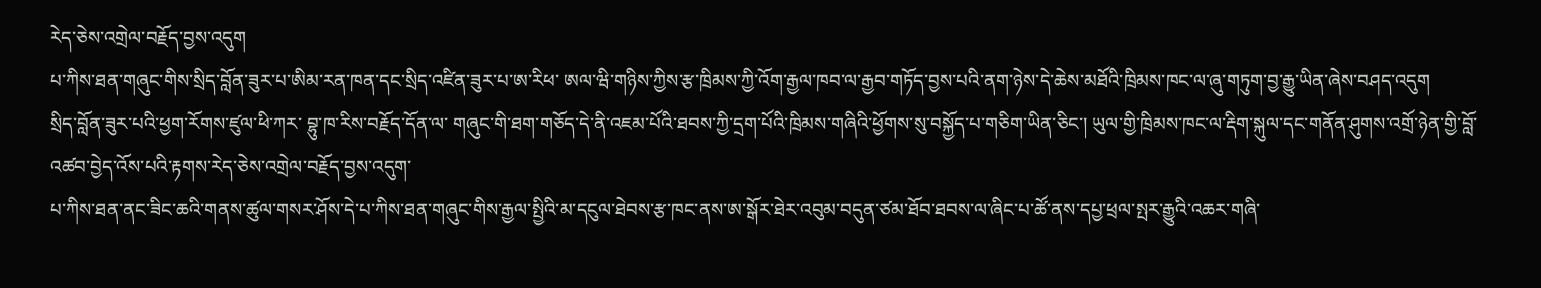རེད་ཅེས་འགྲེལ་བརྗོད་བྱས་འདུག
པ་ཀིས་ཐན་གཞུང་གིས་སྲིད་བློན་ཟུར་པ་ཨིམ་རན་ཁན་དང་སྲིད་འཛིན་ཟུར་པ་ཨ་རིཕ་ ཨལ་ཝི་གཉིས་ཀྱིས་རྩ་ཁྲིམས་ཀྱི་འོག་རྒྱལ་ཁབ་ལ་རྒྱབ་གཏོད་བྱས་པའི་ནག་ཉེས་དེ་ཆེས་མཐོའི་ཁྲིམས་ཁང་ལ་ཞུ་གཏུག་བྱ་རྒྱུ་ཡིན་ཞེས་བཤད་འདུག
སྲིད་བློན་ཟུར་པའི་ཕྱག་རོགས་ཛུལ་ཕི་ཀར་ བྷུ་ཁ་རིས་བརྗོད་དོན་ལ་ གཞུང་གི་ཐག་གཅོད་དེ་ནི་འཇམ་པོའི་ཐབས་ཀྱི་དྲག་པོའི་ཁྲིམས་གཞིའི་ཕྱོགས་སུ་བསྐྱོད་པ་གཅིག་ཡིན་ཅིང་། ཡུལ་གྱི་ཁྲིམས་ཁང་ལ་རྡིག་སྐུལ་དང་གནོན་ཤུགས་འགྲོ་ཉེན་གྱི་བློ་འཚབ་བྱེད་འོས་པའི་རྟགས་རེད་ཅེས་འགྲེལ་བརྗོད་བྱས་འདུག་
པ་ཀིས་ཐན་ནང་ཟིང་ཆའི་གནས་ཚུལ་གསར་ཤོས་དེ་པ་ཀིས་ཐན་གཞུང་གིས་རྒྱལ་སྤྱིའི་མ་དངུལ་ཐེབས་རྩ་ཁང་ནས་ཨ་སྒོར་ཐེར་འབུམ་བདུན་ཙམ་ཐོབ་ཐབས་ལ་ཞིང་པ་ཚོ་ནས་དཔྱ་ཕྲལ་སྤར་རྒྱུའི་འཆར་གཞི་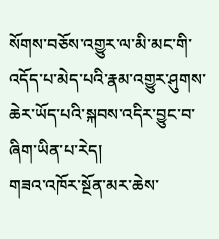སོགས་བཅོས་འགྱུར་ལ་མི་མང་གི་འདོད་པ་མེད་པའི་རྣམ་འགྱུར་ཤུགས་ཆེར་ཡོད་པའི་སྐབས་འདིར་བྱུང་བ་ཞིག་ཡིན་པ་རེད།
གཟའ་འཁོར་སྔོན་མར་ཆེས་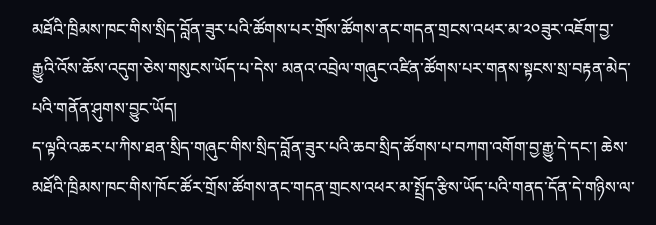མཐོའི་ཁྲིམས་ཁང་གིས་སྲིད་བློན་ཟུར་པའི་ཚོགས་པར་གྲོས་ཚོགས་ནང་གདན་གྲངས་འཕར་མ་༢༠ཟུར་འཇོག་བྱ་རྒྱུའི་འོས་ཆོས་འདུག་ཅེས་གསུངས་ཡོད་པ་དེས་ མནའ་འབྲེལ་གཞུང་འཛིན་ཚོགས་པར་གནས་སྟངས་སྲ་བརྟན་མེད་པའི་གནོན་ཤུགས་བྱུང་ཡོད།
ད་ལྟའི་འཆར་པ་ཀིས་ཐན་སྲིད་གཞུང་གིས་སྲིད་བློན་ཟུར་པའི་ཆབ་སྲིད་ཚོགས་པ་བཀག་འགོག་བྱ་རྒྱུ་དེ་དང་། ཆེས་མཐོའི་ཁྲིམས་ཁང་གིས་ཁོང་ཚོར་གྲོས་ཚོགས་ནང་གདན་གྲངས་འཕར་མ་སྤྲོད་རྩིས་ཡོད་པའི་གནད་དོན་དེ་གཉིས་ལ་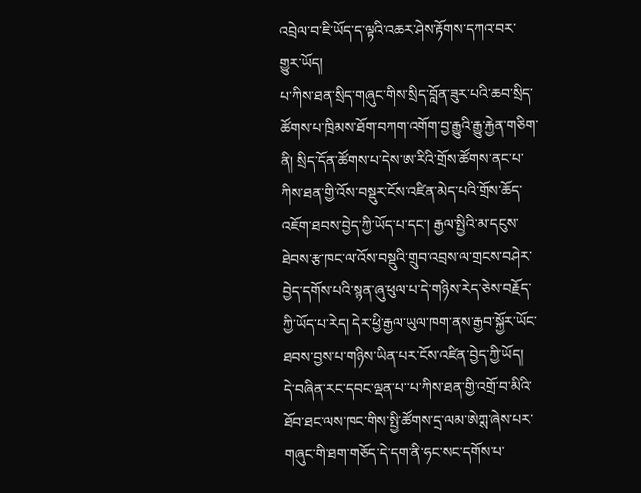འབྲེལ་བ་ཇི་ཡོད་ད་ལྟའི་འཆར་ཤེས་རྟོགས་དཀའ་བར་གྱུར་ཡོད།
པ་ཀིས་ཐན་སྲིད་གཞུང་གིས་སྲིད་བློན་ཟུར་པའི་ཆབ་སྲིད་ཚོགས་པ་ཁྲིམས་ཐོག་བཀག་འགོག་བྱ་རྒྱུའི་རྒྱུ་རྐྱེན་གཅིག་ནི། སྲིད་དོན་ཚོགས་པ་དེས་ཨ་རིའི་གྲོས་ཚོགས་ནང་པ་ཀིས་ཐན་གྱི་འོས་བསྡུར་ངོས་འཛིན་མེད་པའི་གྲོས་ཆོད་འཇོག་ཐབས་བྱེད་ཀྱི་ཡོད་པ་དང་། རྒྱལ་སྤྱིའི་མ་དངུས་ཐེབས་རྩ་ཁང་ལ་འོས་བསྡུའི་གྲུབ་འབྲས་ལ་གྲངས་བཤེར་བྱེད་དགོས་པའི་སྙན་ཞུ་ཕུལ་པ་དེ་གཉིས་རེད་ཅེས་བརྗོད་ཀྱི་ཡོད་པ་རེད། དེར་ཕྱི་རྒྱལ་ཡུལ་ཁག་ནས་རྒྱབ་སྐྱོར་ཡོང་ཐབས་བྱས་པ་གཉིས་ཡིན་པར་ངོས་འཛིན་བྱེད་ཀྱི་ཡོད།
དེ་བཞིན་རང་དབང་ལྡན་པ་་པ་ཀིས་ཐན་གྱི་འགྲོ་བ་མིའི་ཐོབ་ཐང་ལས་ཁང་གིས་སྤྱི་ཚོགས་དྲ་ལམ་ཨེཀྶ་ཞེས་པར་གཞུང་གི་ཐག་གཅོད་དེ་དག་ནི་ཧང་སང་དགོས་པ་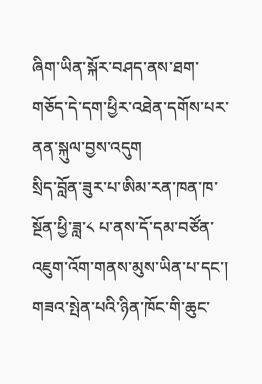ཞིག་ཡིན་སྐོར་བཤད་ནས་ཐག་གཅོད་དེ་དག་ཕྱིར་འཐེན་དགོས་པར་ནན་སྐུལ་བྱས་འདུག
སྲིད་བློན་ཟུར་པ་ཨིམ་རན་ཁན་ཁ་སྔོན་ཕྱི་ཟླ་༨ པ་ནས་དོ་དམ་བཙོན་འཇུག་འོག་གནས་མུས་ཡིན་པ་དང་། གཟའ་སྤེན་པའི་ཉིན་ཁོང་གི་ཆུང་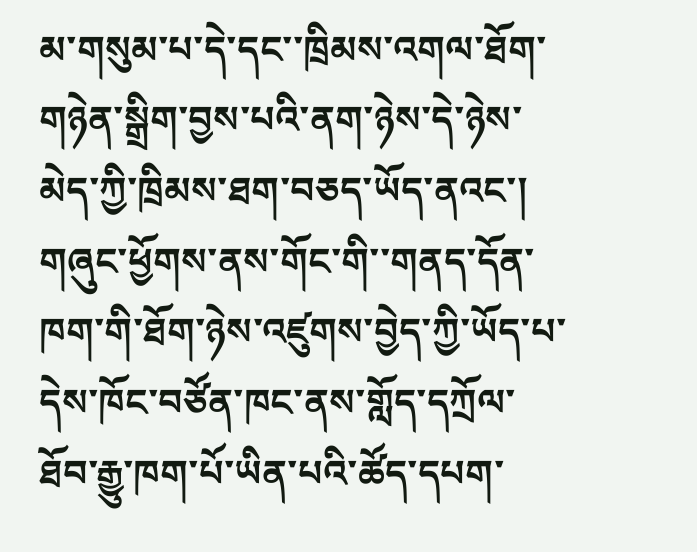མ་གསུམ་པ་དེ་དང་་ཁྲིམས་འགལ་ཐོག་གཉེན་སྒྲིག་བྱས་པའི་ནག་ཉེས་དེ་ཉེས་མེད་ཀྱི་ཁྲིམས་ཐག་བཅད་ཡོད་ནའང་། གཞུང་ཕྱོགས་ནས་གོང་གི་་གནད་དོན་ཁག་གི་ཐོག་ཉེས་འཛུགས་བྱེད་ཀྱི་ཡོད་པ་དེས་ཁོང་བཙོན་ཁང་ནས་གློད་དཀྲོལ་ཐོབ་རྒྱུ་ཁག་པོ་ཡིན་པའི་ཚོད་དཔག་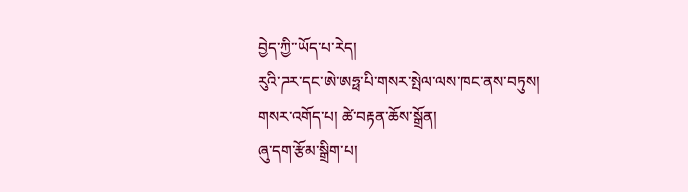བྱེད་ཀྱི་་ཡོད་པ་རེད།
རུའི་ཌར་དང་ཨེ་ཨཧྥ་པི་གསར་སྤེལ་ལས་ཁང་ནས་བཏུས།
གསར་འགོད་པ། ཚེ་བརྟན་ཆོས་སྒྲོན།
ཞུ་དག་རྩོམ་སྒྲིག་པ།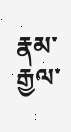རྣམ་རྒྱལ་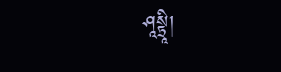ཤཱསྟྲཱི།